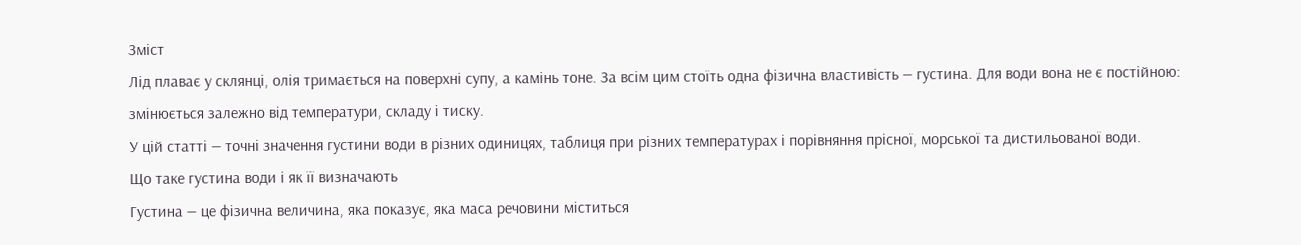Зміст
Лід плаває у склянці, олія тримається на поверхні супу, а камінь тоне. За всім цим стоїть одна фізична властивість — густина. Для води вона не є постійною: змінюється залежно від температури, складу і тиску.
У цій статті — точні значення густини води в різних одиницях, таблиця при різних температурах і порівняння прісної, морської та дистильованої води.
Що таке густина води і як її визначають
Густина — це фізична величина, яка показує, яка маса речовини міститься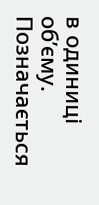в одиниці об’єму. Позначається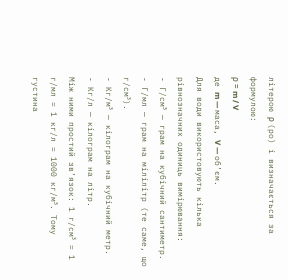літерою ρ (ро) і визначається за формулою:
ρ = m / V
де m — маса, V — об’єм.
Для води використовують кілька рівнозначних одиниць вимірювання:
- Г/см³ — грам на кубічний сантиметр.
- Г/мл — грам на мілілітр (те саме, що г/см³).
- Кг/м³ — кілограм на кубічний метр.
- Кг/л — кілограм на літр.
Між ними простий зв’язок: 1 г/см³ = 1 г/мл = 1 кг/л = 1000 кг/м³. Тому густина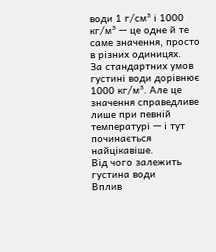води 1 г/см³ і 1000 кг/м³ — це одне й те саме значення, просто в різних одиницях.
За стандартних умов густині води дорівнює 1000 кг/м³. Але це значення справедливе лише при певній температурі — і тут починається найцікавіше.
Від чого залежить густина води
Вплив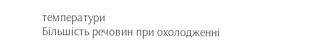температури
Більшість речовин при охолодженні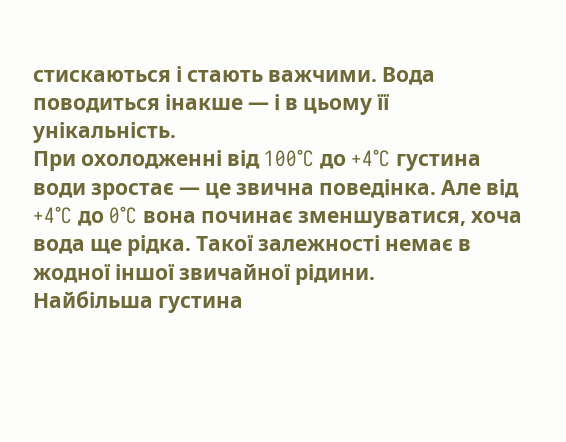стискаються і стають важчими. Вода поводиться інакше — і в цьому її унікальність.
При охолодженні від 100°C до +4°C густина води зростає — це звична поведінка. Але від +4°C до 0°C вона починає зменшуватися, хоча вода ще рідка. Такої залежності немає в жодної іншої звичайної рідини.
Найбільша густина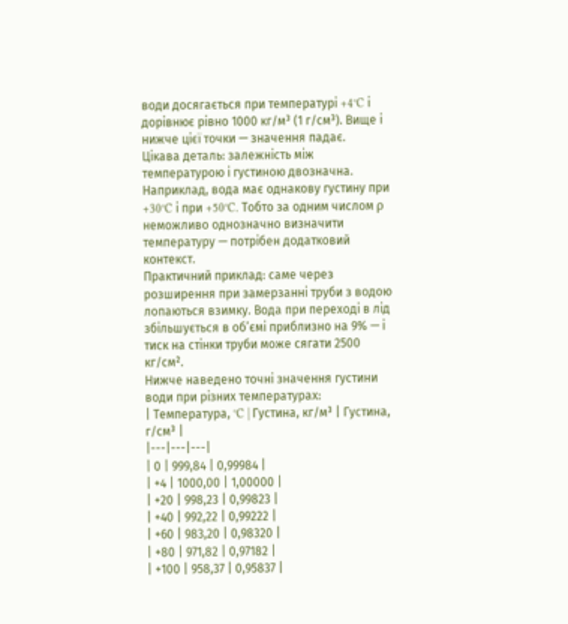води досягається при температурі +4°C і дорівнює рівно 1000 кг/м³ (1 г/см³). Вище і нижче цієї точки — значення падає.
Цікава деталь: залежність між температурою і густиною двозначна. Наприклад, вода має однакову густину при +30°C і при +50°C. Тобто за одним числом ρ неможливо однозначно визначити температуру — потрібен додатковий контекст.
Практичний приклад: саме через розширення при замерзанні труби з водою лопаються взимку. Вода при переході в лід збільшується в об’ємі приблизно на 9% — і тиск на стінки труби може сягати 2500 кг/см².
Нижче наведено точні значення густини води при різних температурах:
| Температура, °C | Густина, кг/м³ | Густина, г/см³ |
|---|---|---|
| 0 | 999,84 | 0,99984 |
| +4 | 1000,00 | 1,00000 |
| +20 | 998,23 | 0,99823 |
| +40 | 992,22 | 0,99222 |
| +60 | 983,20 | 0,98320 |
| +80 | 971,82 | 0,97182 |
| +100 | 958,37 | 0,95837 |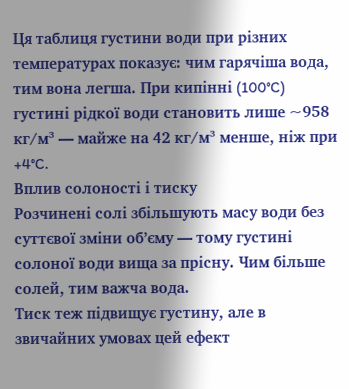Ця таблиця густини води при різних температурах показує: чим гарячіша вода, тим вона легша. При кипінні (100°C) густині рідкої води становить лише ~958 кг/м³ — майже на 42 кг/м³ менше, ніж при +4°C.
Вплив солоності і тиску
Розчинені солі збільшують масу води без суттєвої зміни об’єму — тому густині солоної води вища за прісну. Чим більше солей, тим важча вода.
Тиск теж підвищує густину, але в звичайних умовах цей ефект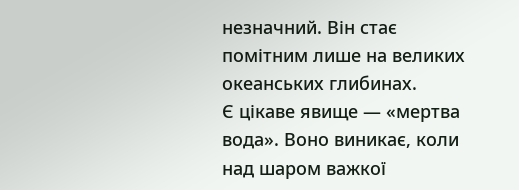незначний. Він стає помітним лише на великих океанських глибинах.
Є цікаве явище — «мертва вода». Воно виникає, коли над шаром важкої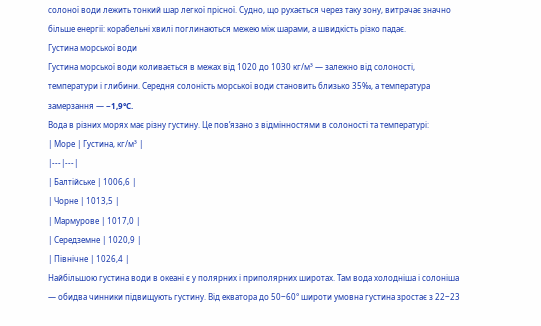солоної води лежить тонкий шар легкої прісної. Судно, що рухається через таку зону, витрачає значно більше енергії: корабельні хвилі поглинаються межею між шарами, а швидкість різко падає.
Густина морської води
Густина морської води коливається в межах від 1020 до 1030 кг/м³ — залежно від солоності, температури і глибини. Середня солоність морської води становить близько 35‰, а температура замерзання — −1,9°C.
Вода в різних морях має різну густину. Це пов’язано з відмінностями в солоності та температурі:
| Море | Густина, кг/м³ |
|---|---|
| Балтійське | 1006,6 |
| Чорне | 1013,5 |
| Мармурове | 1017,0 |
| Середземне | 1020,9 |
| Північне | 1026,4 |
Найбільшою густина води в океані є у полярних і приполярних широтах. Там вода холодніша і солоніша — обидва чинники підвищують густину. Від екватора до 50‒60° широти умовна густина зростає з 22‒23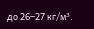до 26‒27 кг/м³.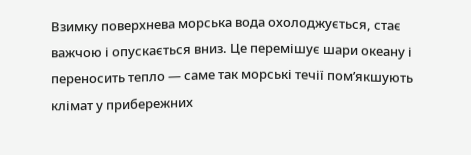Взимку поверхнева морська вода охолоджується, стає важчою і опускається вниз. Це перемішує шари океану і переносить тепло — саме так морські течії пом’якшують клімат у прибережних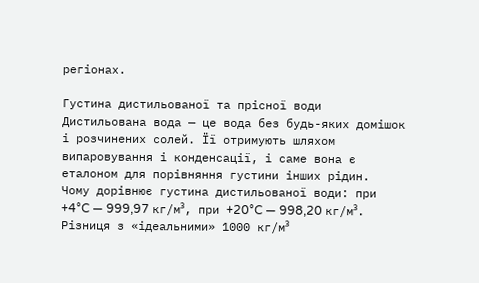регіонах.

Густина дистильованої та прісної води
Дистильована вода — це вода без будь-яких домішок і розчинених солей. Її отримують шляхом випаровування і конденсації, і саме вона є еталоном для порівняння густини інших рідин.
Чому дорівнює густина дистильованої води: при +4°C — 999,97 кг/м³, при +20°C — 998,20 кг/м³. Різниця з «ідеальними» 1000 кг/м³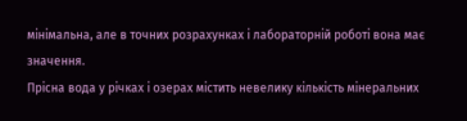мінімальна, але в точних розрахунках і лабораторній роботі вона має значення.
Прісна вода у річках і озерах містить невелику кількість мінеральних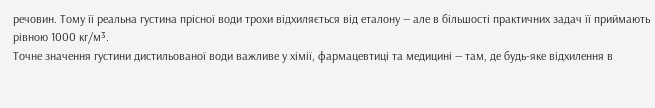речовин. Тому її реальна густина прісної води трохи відхиляється від еталону — але в більшості практичних задач її приймають рівною 1000 кг/м³.
Точне значення густини дистильованої води важливе у хімії, фармацевтиці та медицині — там, де будь-яке відхилення в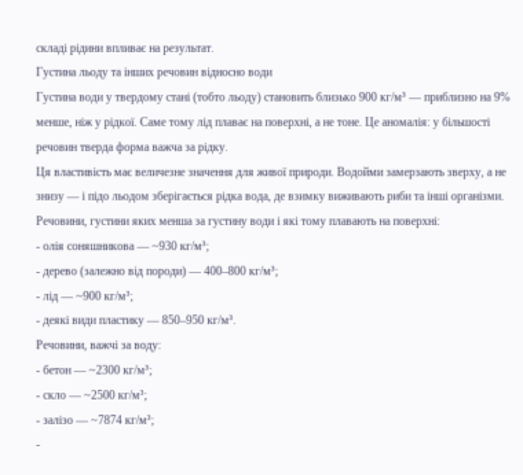складі рідини впливає на результат.
Густина льоду та інших речовин відносно води
Густина води у твердому стані (тобто льоду) становить близько 900 кг/м³ — приблизно на 9% менше, ніж у рідкої. Саме тому лід плаває на поверхні, а не тоне. Це аномалія: у більшості речовин тверда форма важча за рідку.
Ця властивість має величезне значення для живої природи. Водойми замерзають зверху, а не знизу — і підо льодом зберігається рідка вода, де взимку виживають риби та інші організми.
Речовини, густини яких менша за густину води і які тому плавають на поверхні:
- олія соняшникова — ~930 кг/м³;
- дерево (залежно від породи) — 400‒800 кг/м³;
- лід — ~900 кг/м³;
- деякі види пластику — 850‒950 кг/м³.
Речовини, важчі за воду:
- бетон — ~2300 кг/м³;
- скло — ~2500 кг/м³;
- залізо — ~7874 кг/м³;
-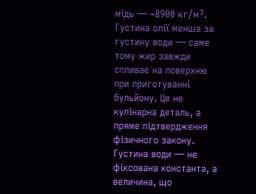мідь — ~8900 кг/м³.
Густина олії менша за густину води — саме тому жир завжди спливає на поверхню при приготуванні бульйону. Це не кулінарна деталь, а пряме підтвердження фізичного закону.
Густина води — не фіксована константа, а величина, що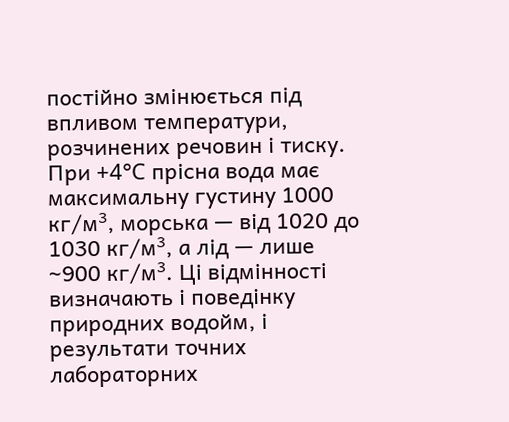постійно змінюється під впливом температури, розчинених речовин і тиску. При +4°C прісна вода має максимальну густину 1000 кг/м³, морська — від 1020 до 1030 кг/м³, а лід — лише ~900 кг/м³. Ці відмінності визначають і поведінку природних водойм, і результати точних лабораторних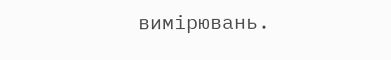вимірювань.